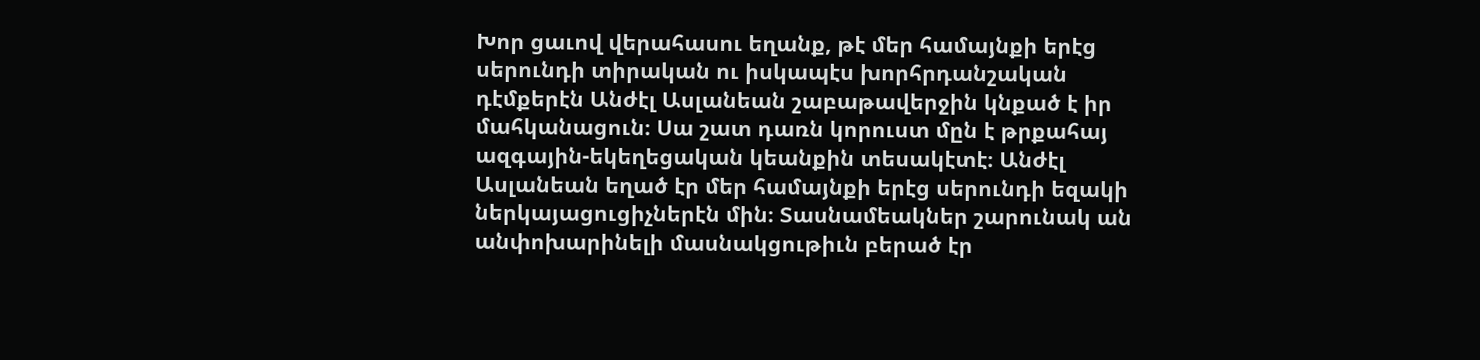Խոր ցաւով վերահասու եղանք, թէ մեր համայնքի երէց սերունդի տիրական ու իսկապէս խորհրդանշական դէմքերէն Անժէլ Ասլանեան շաբաթավերջին կնքած է իր մահկանացուն։ Սա շատ դառն կորուստ մըն է թրքահայ ազգային-եկեղեցական կեանքին տեսակէտէ։ Անժէլ Ասլանեան եղած էր մեր համայնքի երէց սերունդի եզակի ներկայացուցիչներէն մին։ Տասնամեակներ շարունակ ան անփոխարինելի մասնակցութիւն բերած էր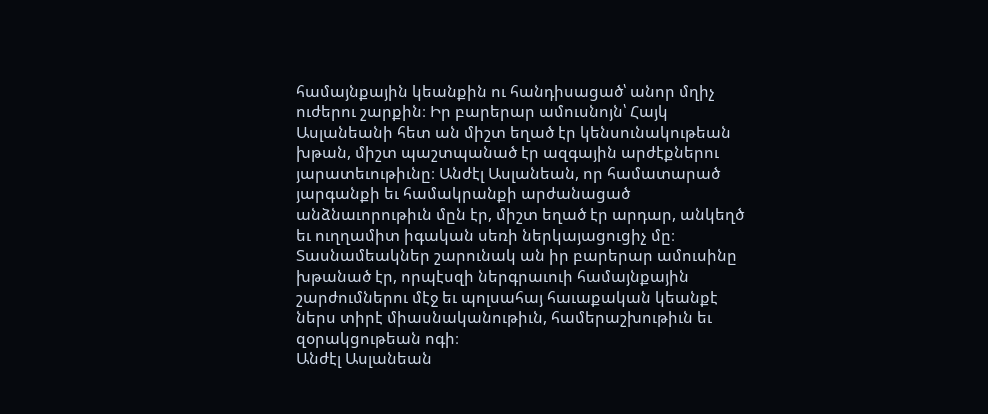համայնքային կեանքին ու հանդիսացած՝ անոր մղիչ ուժերու շարքին։ Իր բարերար ամուսնոյն՝ Հայկ Ասլանեանի հետ ան միշտ եղած էր կենսունակութեան խթան, միշտ պաշտպանած էր ազգային արժէքներու յարատեւութիւնը։ Անժէլ Ասլանեան, որ համատարած յարգանքի եւ համակրանքի արժանացած անձնաւորութիւն մըն էր, միշտ եղած էր արդար, անկեղծ եւ ուղղամիտ իգական սեռի ներկայացուցիչ մը։ Տասնամեակներ շարունակ ան իր բարերար ամուսինը խթանած էր, որպէսզի ներգրաւուի համայնքային շարժումներու մէջ եւ պոլսահայ հաւաքական կեանքէ ներս տիրէ միասնականութիւն, համերաշխութիւն եւ զօրակցութեան ոգի։
Անժէլ Ասլանեան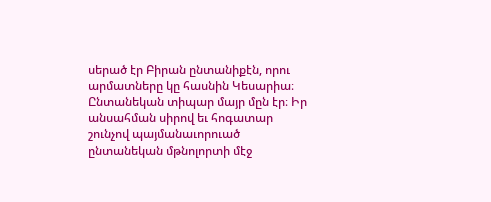սերած էր Բիրան ընտանիքէն, որու արմատները կը հասնին Կեսարիա։ Ընտանեկան տիպար մայր մըն էր։ Իր անսահման սիրով եւ հոգատար շունչով պայմանաւորուած ընտանեկան մթնոլորտի մէջ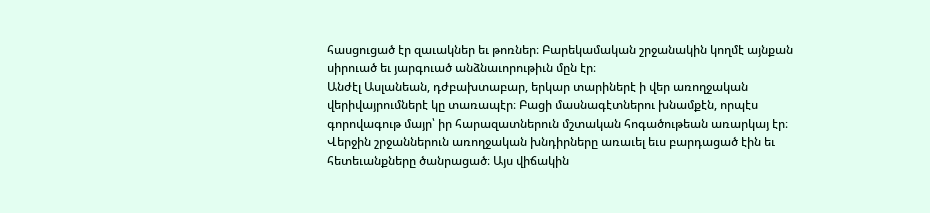հասցուցած էր զաւակներ եւ թոռներ։ Բարեկամական շրջանակին կողմէ այնքան սիրուած եւ յարգուած անձնաւորութիւն մըն էր։
Անժէլ Ասլանեան, դժբախտաբար, երկար տարիներէ ի վեր առողջական վերիվայրումներէ կը տառապէր։ Բացի մասնագէտներու խնամքէն, որպէս գորովագութ մայր՝ իր հարազատներուն մշտական հոգածութեան առարկայ էր։ Վերջին շրջաններուն առողջական խնդիրները առաւել եւս բարդացած էին եւ հետեւանքները ծանրացած։ Այս վիճակին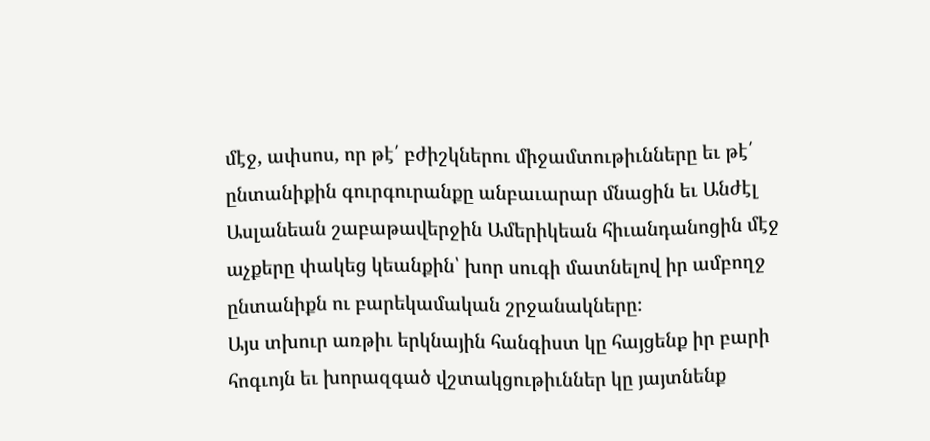մէջ, ափսոս, որ թէ՛ բժիշկներու միջամտութիւնները եւ թէ՛ ընտանիքին գուրգուրանքը անբաւարար մնացին եւ Անժէլ Ասլանեան շաբաթավերջին Ամերիկեան հիւանդանոցին մէջ աչքերը փակեց կեանքին՝ խոր սուգի մատնելով իր ամբողջ ընտանիքն ու բարեկամական շրջանակները։
Այս տխուր առթիւ երկնային հանգիստ կը հայցենք իր բարի հոգւոյն եւ խորազգած վշտակցութիւններ կը յայտնենք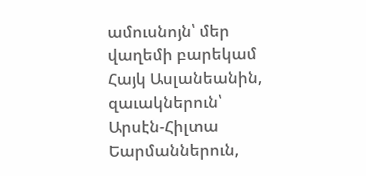ամուսնոյն՝ մեր վաղեմի բարեկամ Հայկ Ասլանեանին, զաւակներուն՝ Արսէն-Հիլտա Եարմաններուն,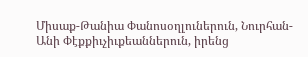Միսաք-Թանիա Փանոսօղլուներուն, Նուրհան-Անի Փէքքիւչիւքեաններուն, իրենց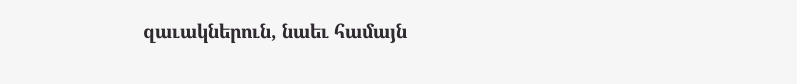զաւակներուն, նաեւ համայն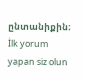ընտանիքին։
İlk yorum yapan siz olun